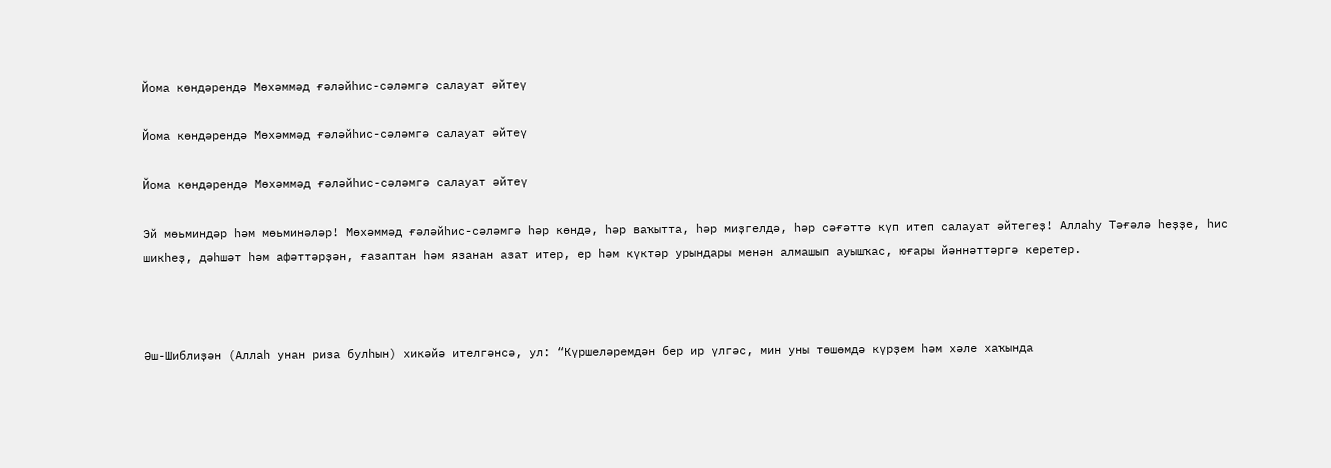Йома көндәрендә Мөхәммәд ғәләйһис-сәләмгә салауат әйтеү

Йома көндәрендә Мөхәммәд ғәләйһис-сәләмгә салауат әйтеү

Йома көндәрендә Мөхәммәд ғәләйһис-сәләмгә салауат әйтеү

Эй мөьминдәр һәм мөьминәләр! Мөхәммәд ғәләйһис-сәләмгә һәр көндә, һәр ваҡытта, һәр миҙгелдә, һәр сәғәттә күп итеп салауат әйтегеҙ! Аллаһу Тәғәлә һеҙҙе, һис шикһеҙ, дәһшәт һәм афәттәрҙән, ғазаптан һәм язанан азат итер, ер һәм күктәр урындары менән алмашып ауышҡас, юғары йәннәттәргә керетер.



Әш-Шиблиҙән (Аллаһ унан риза булһын) хикәйә ителгәнсә, ул: “Күршеләремдән бер ир үлгәс, мин уны төшөмдә күрҙем һәм хәле хаҡында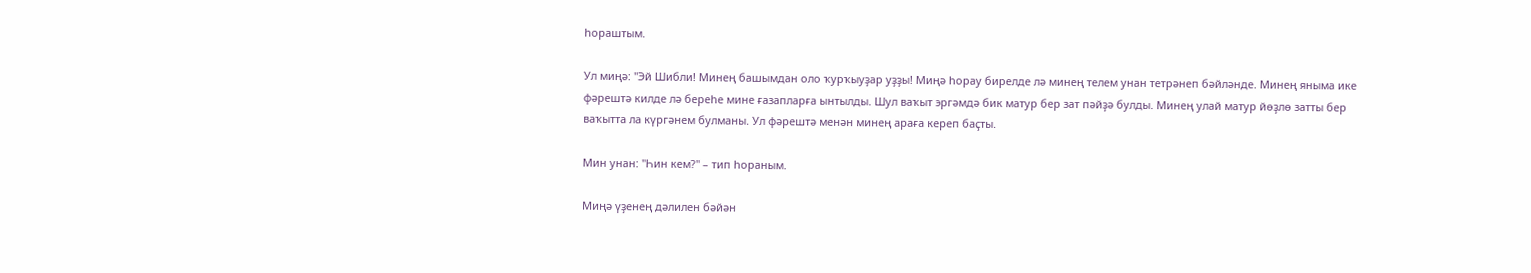һораштым.

Ул миңә: "Эй Шибли! Минең башымдан оло ҡурҡыуҙар уҙҙы! Миңә һорау бирелде лә минең телем унан тетрәнеп бәйләнде. Минең яныма ике фәрештә килде лә береһе мине ғазапларға ынтылды. Шул ваҡыт эргәмдә бик матур бер зат пәйҙә булды. Минең улай матур йөҙлө затты бер ваҡытта ла күргәнем булманы. Ул фәрештә менән минең араға кереп баҫты.

Мин унан: "Һин кем?" – тип һораным.

Миңә үҙенең дәлилен бәйән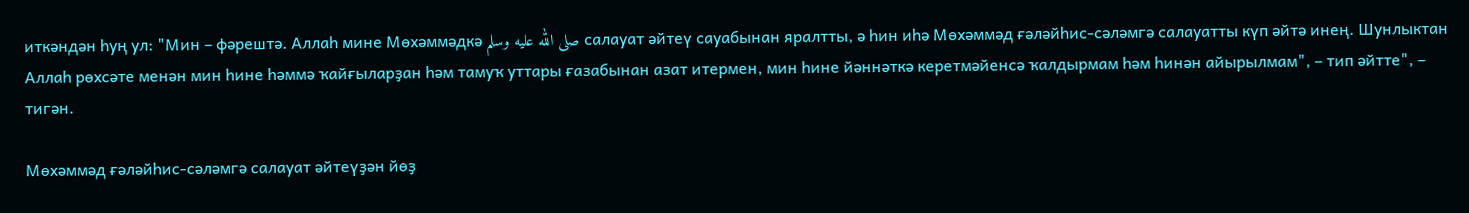иткәндән һуң ул: "Мин – фәрештә. Аллаһ мине Мөхәммәдкә صلى الله عليه وسلم салауат әйтеү сауабынан яралтты, ә һин иһә Мөхәммәд ғәләйһис-сәләмгә салауатты күп әйтә инең. Шунлыктан Аллаһ рөхсәте менән мин һине һәммә ҡайғыларҙан һәм тамуҡ уттары ғазабынан азат итермен, мин һине йәннәткә керетмәйенсә ҡалдырмам һәм һинән айырылмам", – тип әйтте", – тигән.

Мөхәммәд ғәләйһис-сәләмгә салауат әйтеүҙән йөҙ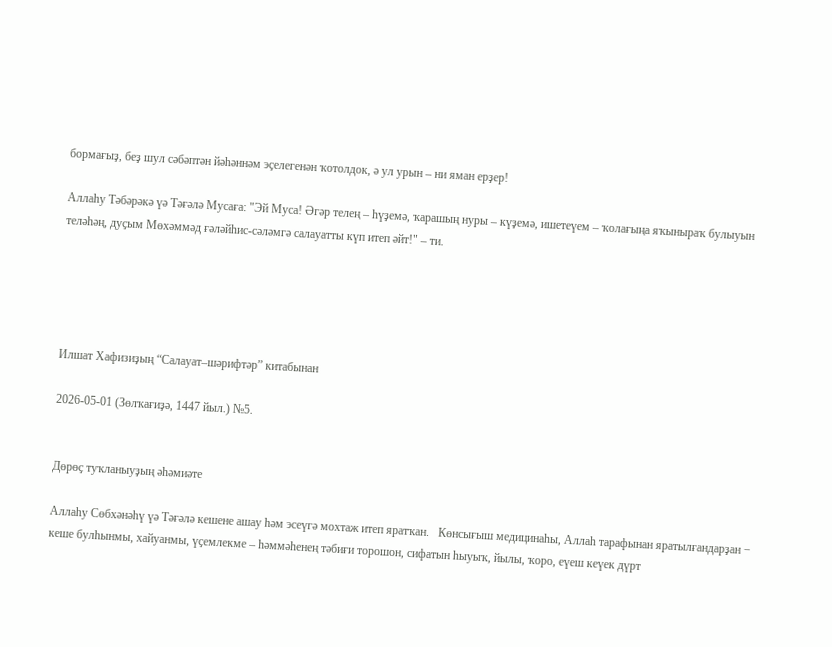бормағыҙ, беҙ шул сәбәптән йәһәннәм эҫелегенән ҡотолдок, ә ул урын – ни яман ерҙер!

Аллаһу Тәбәрәкә үә Тәғәлә Мусаға: "Эй Муса! Әгәр телең – һүҙемә, ҡарашың нуры – күҙемә, ишетеүем – ҡолағыңа яҡыныраҡ булыуын теләһәң, дуҫым Мөхәммәд ғәләйһис-сәләмгә салауатты күп итеп әйт!" – ти.





Илшат Хафизиҙың “Салауат–шәрифтәр” китабынан

2026-05-01 (Зөлҡағиҙә, 1447 йыл.) №5.


Дөрөҫ туҡланыуҙың әһәмиәте

Аллаһу Сөбхәнәһү үә Тәғәлә кешене ашау һәм эсеүгә мохтаж итеп яратҡан.   Көнсығыш медицинаһы, Аллаһ тарафынан яратылғандарҙан − кеше булһынмы, хайуанмы, үҫемлекме – һәммәһенең тәбиғи торошон, сифатын һыуыҡ, йылы, ҡоро, еүеш кеүек дүрт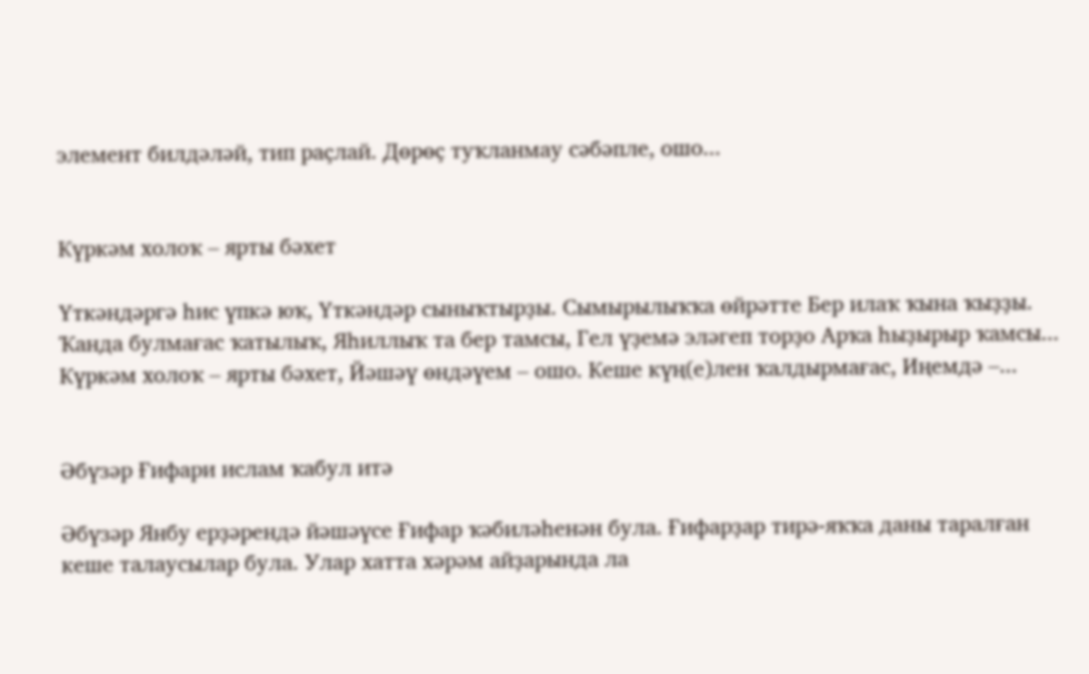элемент билдәләй, тип раҫлай. Дөрөҫ туҡланмау сәбәпле, ошо...


Күркәм холоҡ – ярты бәхет

Үткәндәргә һис үпкә юҡ, Үткәндәр сыныҡтырҙы. Сымырылыҡҡа өйрәтте Бер илаҡ ҡына ҡыҙҙы.   Ҡанда булмағас ҡатылыҡ, Яһиллыҡ та бер тамсы, Гел үҙемә эләгеп торҙо Арҡа һыҙырыр ҡамсы... Күркәм холоҡ – ярты бәхет, Йәшәү өндәүем – ошо. Кеше күң(е)лен ҡалдырмағас, Иңемдә –...


Әбүзәр Ғифари ислам ҡабул итә

Әбүзәр Янбу ерҙәрендә йәшәүсе Ғифар ҡәбиләһенән була. Ғифарҙар тирә-яҡҡа даны таралған кеше талаусылар була. Улар хатта хәрәм айҙарында ла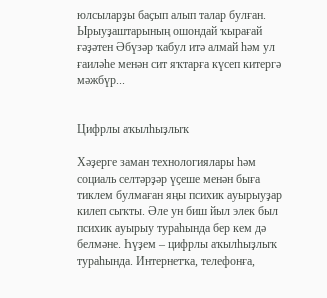юлсыларҙы баҫып алып талар булған. Ырыуҙаштарының ошондай ҡырағай ғәҙәтен Әбүзәр ҡабул итә алмай һәм ул ғаиләһе менән сит яҡтарға күсеп китергә мәжбүр...


Цифрлы аҡылһыҙлыҡ

Хәҙерге заман технологиялары һәм социаль селтәрҙәр үҫеше менән быға тиклем булмаған яңы психик ауырыуҙар килеп сыҡты. Әле ун биш йыл элек был психик ауырыу тураһында бер кем дә белмәне. Һүҙем – цифрлы аҡылһыҙлыҡ тураһында. Интернетҡа, телефонға,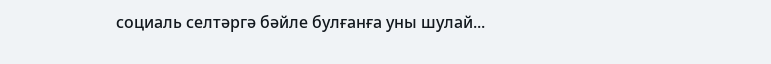социаль селтәргә бәйле булғанға уны шулай...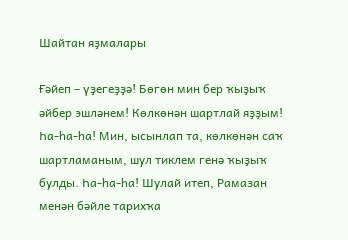Шайтан яҙмалары

Ғәйеп – үҙегеҙҙә! Бөгөн мин бер ҡыҙыҡ әйбер эшләнем! Көлкөнән шартлай яҙҙым! Һа-һа-һа! Мин, ысынлап та, көлкөнән саҡ шартламаным, шул тиклем генә ҡыҙыҡ булды. Һа-һа-һа! Шулай итеп, Рамазан менән бәйле тарихҡа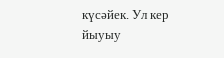күсәйек. Ул кер йыуыу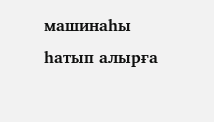машинаһы һатып алырға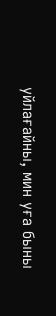уйлағайны, мин уға быны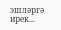эшләргә ирек...